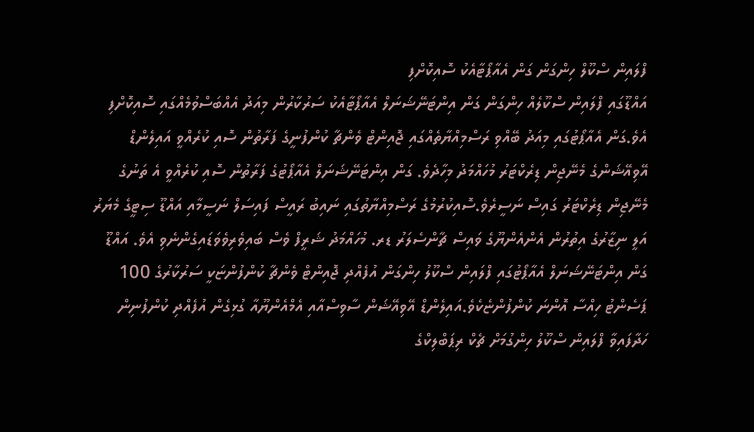ފްލައިން ސްކޫލް ހިންގަން ގަން އެއާޕޯޓާއެކު ސޮއިކޮށްފި
އައްޑޫގައި ފްލައިން ސްކޫލެއް ހިންގަން ގަން އިންޓަނޭޝަނަލް އެއާޕޯޓާއެކު ސަރުކާރުން މިއަދު އެއްބަސްވުމެއްގައި ސޮއިކޮށްފި އެވެ.ގަން އެއާޕޯޓުގައި މިއަދު ބޭއްވި ރަސްމިއްޔާތެއްގައި ޖޮއިންޓް ވެންޗާ ކުންފުނީގެ ފަރާތުން ސޮއި ކުރެއްވީ އައިލެންޑް އޭވިއޭޝަންގެ މެނޭޖިން ޑިރެކްޓަރު މުހައްމަދު މިހާދެވެ. ގަން އިންޓަނޭޝަނަލް އެއާޕޯޓުގެ ފަރާތުން ސޮއި ކުރެއްވީ އެ ތަނުގެ މެނޭޖިން ޑިރެކްޓަރު ގައިސް ނަސީރެވެ.ސޮއިކުރުމުގެ ރަސްމިއްޔާތުގައި ނައިބު ރައީސް ފައިސަލް ނަސީމާއި އައްޑޫ ސިޓީގެ މެޔަރު އަލީ ނިޒާރުގެ އިތުރުން އެންއެންޔޫގެ ވައިސް ޗާންސެލަރު ޑރ. މުހައްމަދު ޝަރީފް ވެސް ބައިވެރިވެވަޑައިގެންނެވި އެވެ. އައްޑޫ ގަން އިންޓަނޭޝަނަލް އެއާޕޯޓުގައި ފްލައިން ސްކޫލު ހިންގަން އުފެއްދި ޖޮއިންޓް ވެންޗާ ކުންފުންޏަކީ ސަރުކާރުގެ 100 ޕަސެންޓު ހިއްސާ އޮންނަ ކުންފުންޏެކެވެ.އައިލެންޑް އޭވިއޭޝަން ސާވިސްއާއި އެމްއެންޔޫއާ ގުޅިގެން އުފެއްދި ކުންފުނިން ހަދާފައިވާ ފްލައިން ސްކޫލު ހިންގުމަށް ޗެކް ރިޕަބްލިކްގެ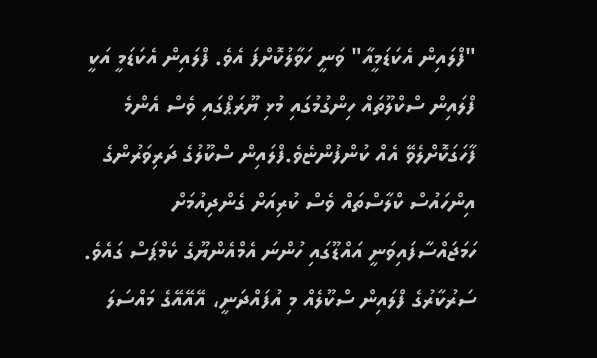"ފްލައިން އެކަޑަމީއާ" ވަނީ ހަވާލުކޮށްފަ އެވެ. ފްލައިން އެކަޑަމީ އަކީ ފްލައިން ސްކްލޫތައް ހިންގުމުގައި މުޅި ޔޫރަޕްގައި ވެސް އެންމެ ފާހަގަކޮށްލެވޭ އެއް ކުންފުންޏެވެ.ފްލައިން ސްކޫލުގެ ދަރިވަރުންގެ އިންހައުސް ކްލާސްތައް ވެސް ކުރިއަށް ގެންދިއުމަށް ހަމަޖައްސާފައިވަނީ އައްޑޫގައި ހުންނަ އެމްއެންޔޫގެ ކެމްޕަސް ގައެވެ. ސަރުކާރުގެ ފްލައިން ސްކޫލެއް މި އުފައްދަނީ، އޭއޭއޭގެ މައްސަލަ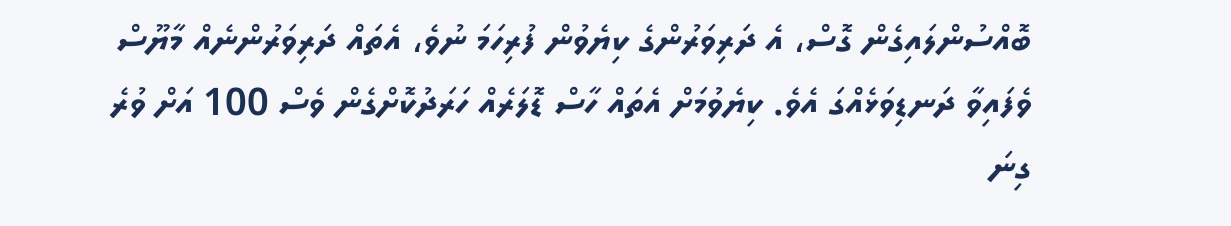ބޮއްސުންލައިގެން ގޮސް، އެ ދަރިވަރުންގެ ކިޔެވުން ފުރިހަމަ ނުވެ، އެތައް ދަރިވަރުންނެއް މާޔޫސް ވެފައިވާ ދަނޑިވަޅެއްގަ އެވެ. ކިޔެވުމަށް އެތައް ހާސް ޑޮލަރެއް ހަރަދުކޮށްގެން ވެސް 100 އަށް ވުރެ ގިނަ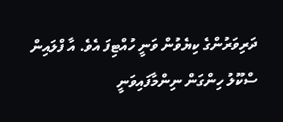ދަރިވަރުންގެ ކިޔެވުން ވަނީ ހުއްޓިފަ އެވެ. އާ ފްލައިން ސްކޫލު ހިންގަން ނިންމާފައިވަނީ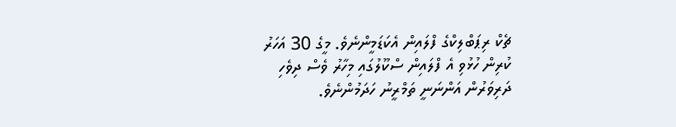ޗެކް ރިޕަބްލިކްގެ ފްލައިން އެކަޑަމީންނެވެ. މީގެ 30 އަހަރު ކުރިން ހުޅުވި އެ ފްލައިން ސްކޫލުގައި މިހާރު ވެސް ދިވެހި ދަރިވަރުން އަންނަނީ ތަމްރީނު ހަދަމުންނެވެ.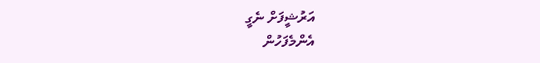އަރުޝީފަށް ނެގީ
އެންމެފަހުން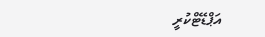އަޕްޑޭޓްކުރީ